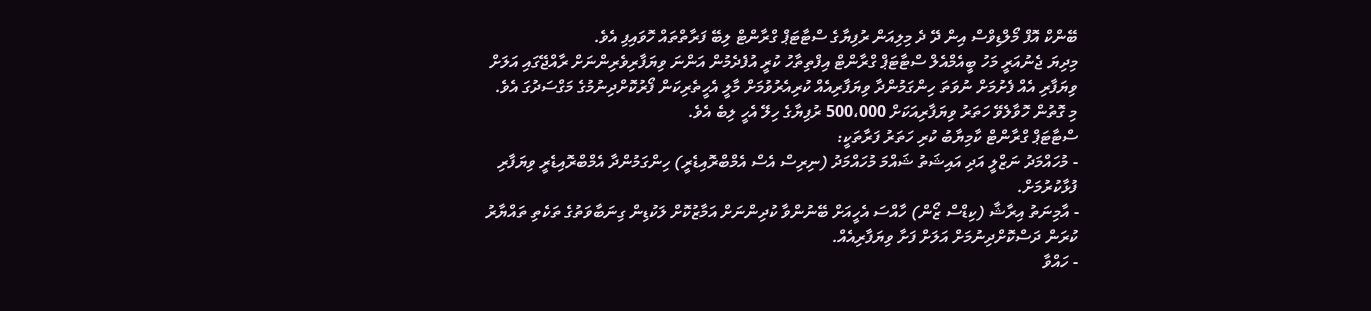ބޭންކް އޮފް މޯލްޑިވްސް އިން ދޭ ދެ މިލިއަން ރުފިޔާގެ ސްޓާޓަޕް ގްރާންޓް ލިބޭ ފަރާތްތައް ހޮވައިފި އެވެ.
މިދިޔަ ޖެނުއަރީ މަހު ބީއެމްއެލް ސްޓާޓަޕް ގްރާންޓް އިފްތިތާހު ކުރީ އުފެދެމުން އަންނަ ވިޔަފާރިވެރިންނަށް ރާއްޖޭގައި އަލަށް ވިޔަފާރި އެއް ފެށުމަށް ނުވަތަ ހިންގަމުންދާ ވިޔަފާރިއެއް ކުރިއެރުވުމަށް މާލީ އެހީތެރިކަން ފޯރުކޮށްދިނުމުގެ މަގްސަދުގަ އެވެ.
މި ގޮތުން ހޮވާލެވޭ ހަތަރު ވިޔަފާރިއަކަށް 500،000 ރުފިޔާގެ ހިލޭ އެހީ ލިބެ އެވެ.
ސްޓާޓަޕް ގްރާންޓް ކާމިޔާބު ކުރި ހަތަރު ފަރާތަކީ:
- މުހައްމަދު ނަޒްލީ އަދި އައިޝަތު ޝައްމަ މުހައްމަދު (ނިރިސް އެސް އެމްބްރޮއިޑެރީ) ހިންގަމުންދާ އެމްބްރޮއިޑެރީ ވިޔަފާރި ފުޅާކުރުމަށް.
- އާމިނަތު އިރާޝާ (ކިޑްސް ޒޯން) ހާއްސަ އެހީއަށް ބޭނުންވާ ކުދިންނަށް އަމާޒުކޮށް ލަކުޑިން ގިނަބާވަތުގެ ތަކެތި ތައްޔާރު ކުރަން ދަސްކޮށްދިނުމަށް އަލަށް ފަށާ ވިޔަފާރިއެއް.
- ހައްވާ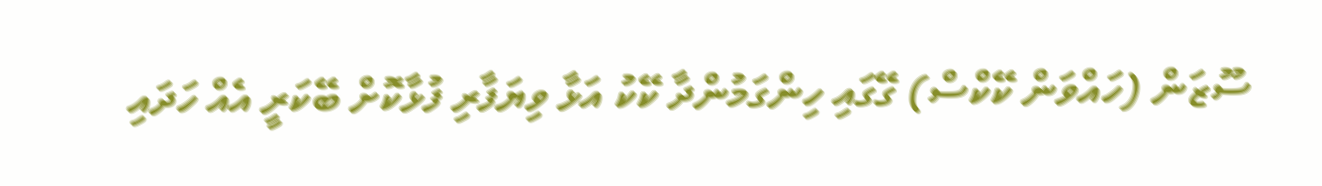ސޫޒަން (ހައްވަން ކޭކްސް) ގޭގައި ހިންގަމުންދާ ކޭކު އަޅާ ވިޔަފާރި ފުޅާކޮށް ބޭކަރީ އެއް ހަދައި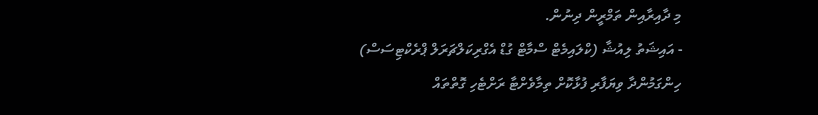މި ދާއިރާއިން ތަމްރީން ދިނުން.
- އައިޝަތު ލިއުޝާ (ކްލައިމެޓް ސްމާޓް ގުޑް އެގްރިކަލްޗަރަލް ޕްރެކްޓިސަސް) ހިންގަމުންދާ ވިޔަފާރި ފުޅާކޮށް ތިމާވެށްޓާ ރަށްޓެހި ގޮތްތައް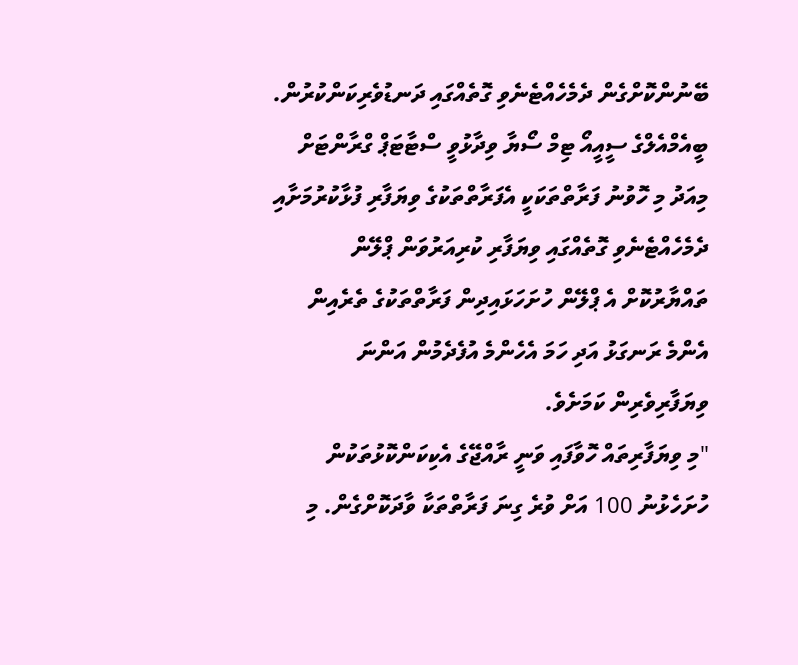ބޭނުންކޮށްގެން ދެމެހެއްޓެނެވި ގޮތެއްގައި ދަނޑުވެރިކަންކުރުން.
ބީއެމްއެލްގެ ސީއީއޯ ޓިމް ސޯޔާ ވިދާޅުވީ ސްޓާޓަޕް ގްރާންޓަށް މިއަދު މި ހޮވުނު ފަރާތްތަކަކީ އެފަރާތްތަކުގެ ވިޔަފާރި ފުޅާކުރުމަށާއި ދެމެހެއްޓެނެވި ގޮތެއްގައި ވިޔަފާރި ކުރިއަރުވަން ޕްލޭން ތައްޔާރުކޮށް އެ ޕްލޭން ހުށަހަޅައިދިން ފަރާތްތަކުގެ ތެރެއިން އެންމެ ރަނގަޅު އަދި ހަމަ އެހެންމެ އުފެދެމުން އަންނަ ވިޔަފާރިވެރިން ކަމަށެވެ.
"މި ވިޔަފާރިތައް ހޮވާފައި ވަނީ ރާއްޖޭގެ އެކިކަންކޮޅުތަކުން ހުށަހެޅުނު 100 އަށް ވުރެ ގިނަ ފަރާތްތަކާ ވާދަކޮށްގެން. މި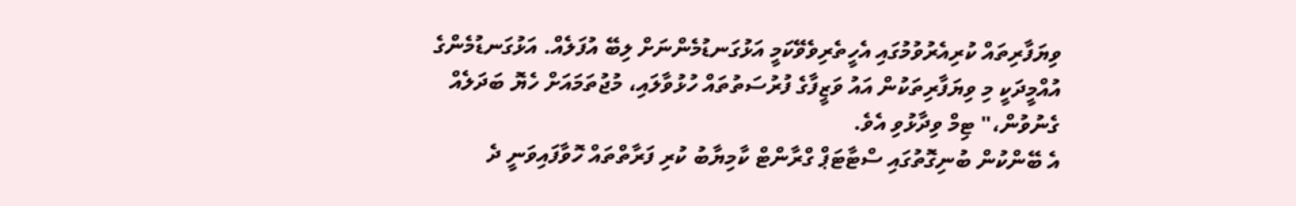ވިޔަފާރިތައް ކުރިއެރުވުމުގައި އެހީތެރިވެވޭކަމީ އަޅުގަނޑުމެންނަށް ލިބޭ އުފަލެއް. އަޅުގަނޑުމެންގެ އުއްމީދަކީ މި ވިޔަފާރިތަކުން އައު ވަޒީފާގެ ފުރުސަތުތައް ހުޅުވާލައި، މުޖުތަމައަށް ހެޔޮ ބަދަލެއް ގެނުވުން،" ޓިމް ވިދާޅުވި އެވެ.
އެ ބޭންކުން ބުނިގޮތުގައި ސްޓާޓަޕް ގްރާންޓް ކާމިޔާބު ކުރި ފަރާތްތައް ހޮވާފައިވަނީ ދެ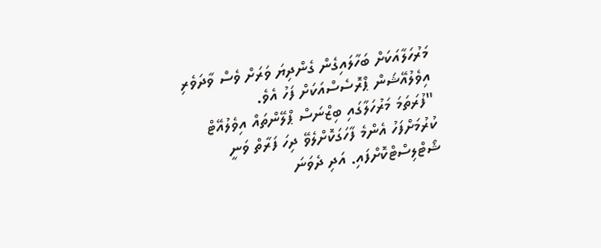މަރުހަލާއަކަށް ބަހާލައިގެން ގެންދިޔަ ވަރަށް ވެސް ވާދަވެރި އިވެލުއޭޝަން ޕްރޮސެސްއަކަށް ފަހު އެވެ.
"ފުރަތަމަ މަރުހަލާގައި ބިޒްނަސް ޕްލޭންތައް އިވެލުއޭޓް ކުރުމަށްފަހު އެންމެ ފާހަގަކޮށްލެވޭ ދިހަ ފަރާތް ވަނީ ޝޯޓްލިސްޓްކޮށްފައި. އަދި ދެވަނަ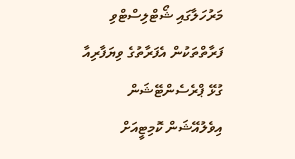މަރުހަލާގައި ޝޯޓްލިސްޓްވި ފަރާތްތަކުން އެފަރާތުގެ ވިޔަފާރިއާ ގުޅޭ ޕްރެސެންޓޭޝަން އިވެލުއޭޝަން ކޮމިޓީއަށް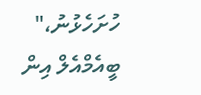ހުށަހެޅުނު،" ބީއެމްއެލް އިން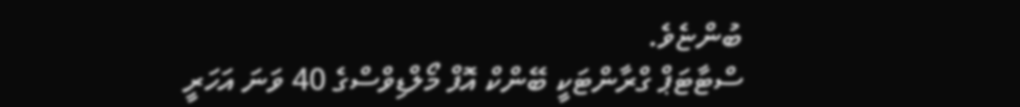ބުންޏެވެ.
ސްޓާޓަޕް ގްރާންޓަކީ ބޭންކް އޮފް މޯލްޑިވްސްގެ 40 ވަނަ އަހަރީ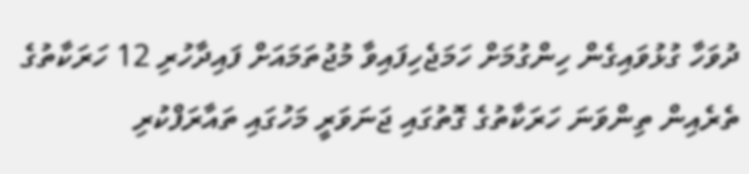ދުވަހާ ގުޅުވައިގެން ހިންގުމަށް ހަމަޖެހިފައިވާ މުޖުތަމައަށް ފައިދާހުރި 12 ހަރަކާތުގެ ތެރެއިން ތިންވަނަ ހަރަކާތުގެ ގޮތުގައި ޖަނަވަރީ މަހުގައި ތައާރަފްކުރި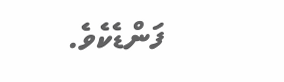ފަންޑެކެވެ.